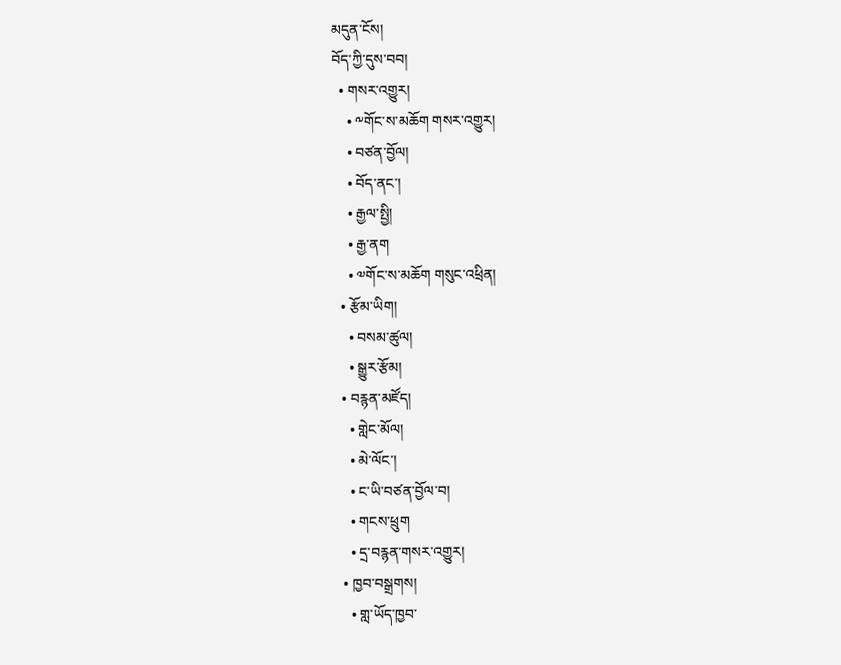མདུན་ངོས།
བོད་ཀྱི་དུས་བབ།
  • གསར་འགྱུར།
    • ༸གོང་ས་མཆོག གསར་འགྱུར།
    • བཙན་བྱོལ།
    • བོད་ནང་།
    • རྒྱལ་སྤྱི།
    • རྒྱ་ནག
    • ༧གོང་ས་མཆོག གསུང་འཕྲིན།
  • རྩོམ་ཡིག།
    • བསམ་ཚུལ།
    • སྒྱུར་རྩོམ།
  • བརྙན་མཛོད།
    • གླེང་མོལ།
    • མེ་ལོང་།
    • ང་ཡི་བཙན་བྱོལ་བ།
    • གངས་ཕྲུག
    • དྲ་བརྙན་གསར་འགྱུར།
  • ཁྱབ་བསྒྲགས།
    • གླ་ཡོད་ཁྱབ་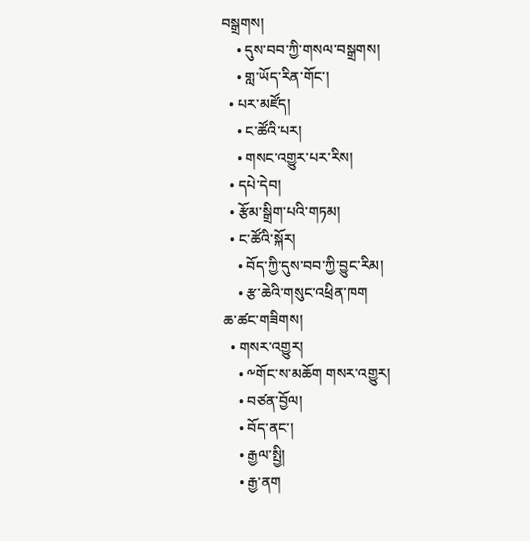བསྒྲགས།
    • དུས་བབ་ཀྱི་གསལ་བསྒྲགས།
    • གླ་ཡོད་རིན་གོང་།
  • པར་མཛོད།
    • ང་ཚོའི་པར།
    • གསང་འགྱུར་པར་རིས།
  • དཔེ་དེབ།
  • རྩོམ་སྒྲིག་པའི་གཏམ།
  • ང་ཚོའི་སྐོར།
    • བོད་ཀྱི་དུས་བབ་ཀྱི་བྱུང་རིམ།
    • རྩ་ཆེའི་གསུང་འཕྲིན་ཁག
ཆ་ཚང་གཟིགས།
  • གསར་འགྱུར།
    • ༸གོང་ས་མཆོག གསར་འགྱུར།
    • བཙན་བྱོལ།
    • བོད་ནང་།
    • རྒྱལ་སྤྱི།
    • རྒྱ་ནག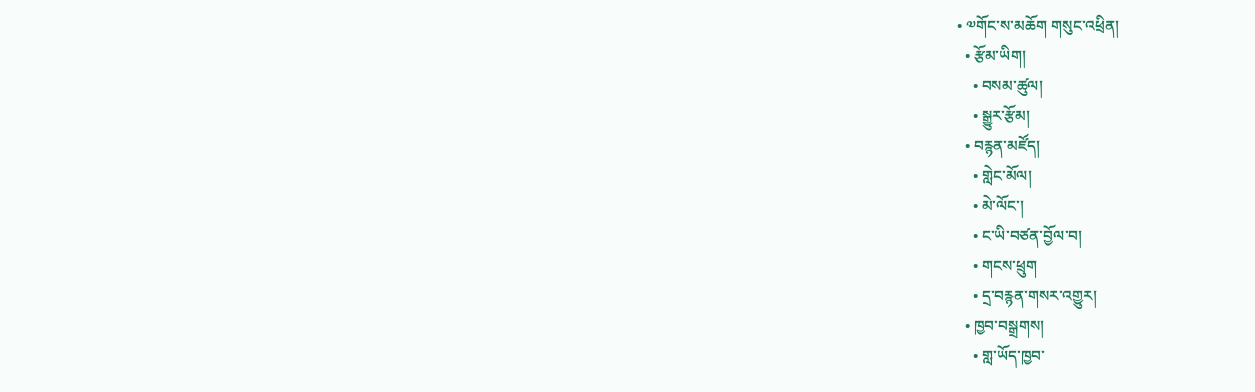• ༧གོང་ས་མཆོག གསུང་འཕྲིན།
  • རྩོམ་ཡིག།
    • བསམ་ཚུལ།
    • སྒྱུར་རྩོམ།
  • བརྙན་མཛོད།
    • གླེང་མོལ།
    • མེ་ལོང་།
    • ང་ཡི་བཙན་བྱོལ་བ།
    • གངས་ཕྲུག
    • དྲ་བརྙན་གསར་འགྱུར།
  • ཁྱབ་བསྒྲགས།
    • གླ་ཡོད་ཁྱབ་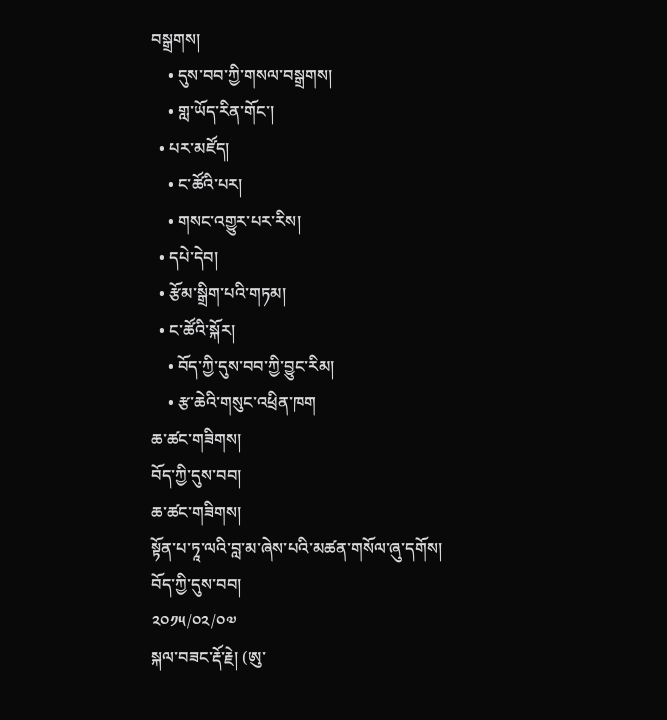བསྒྲགས།
    • དུས་བབ་ཀྱི་གསལ་བསྒྲགས།
    • གླ་ཡོད་རིན་གོང་།
  • པར་མཛོད།
    • ང་ཚོའི་པར།
    • གསང་འགྱུར་པར་རིས།
  • དཔེ་དེབ།
  • རྩོམ་སྒྲིག་པའི་གཏམ།
  • ང་ཚོའི་སྐོར།
    • བོད་ཀྱི་དུས་བབ་ཀྱི་བྱུང་རིམ།
    • རྩ་ཆེའི་གསུང་འཕྲིན་ཁག
ཆ་ཚང་གཟིགས།
བོད་ཀྱི་དུས་བབ།
ཆ་ཚང་གཟིགས།
སྟོན་པ་ཏཱ་ལའི་བླ་མ་ཞེས་པའི་མཚན་གསོལ་ཞུ་དགོས།
བོད་ཀྱི་དུས་བབ།
༢༠༡༥/༠༢/༠༧
སྐལ་བཟང་རྡོ་རྗེ། (ཨུ་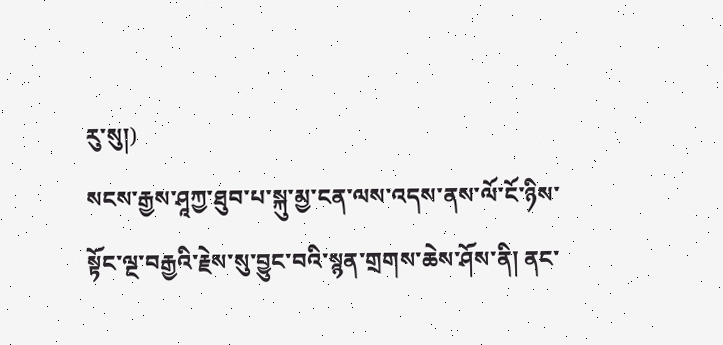རུ་སུ།)
སངས་རྒྱས་ཤཱཀྱ་ཐུབ་པ་སྐུ་མྱ་ངན་ལས་འདས་ནས་ལོ་ངོ་ཉིས་སྟོང་ལྔ་བརྒྱའི་རྗེས་སུ་བྱུང་བའི་སྙན་གྲགས་ཆེས་ཤོས་ནི། ནང་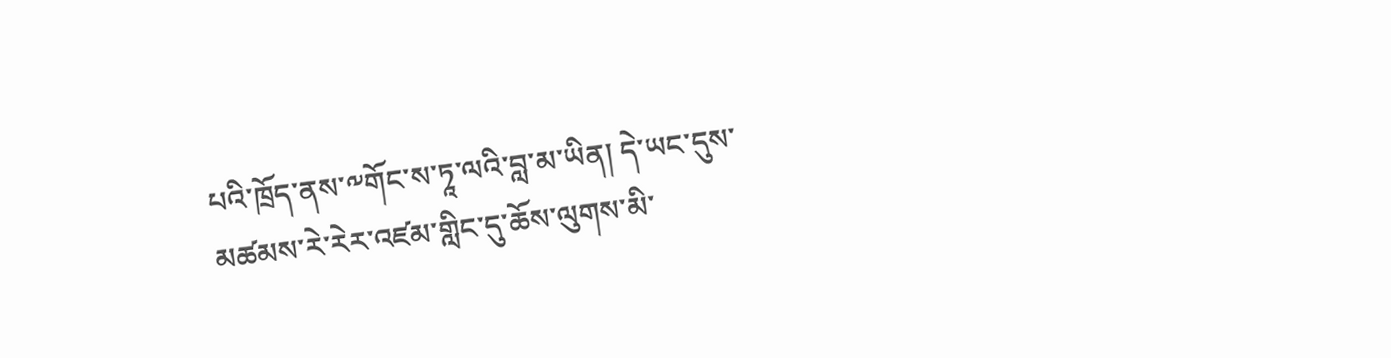པའི་ཁྲོད་ནས་༸གོང་ས་ཏཱ་ལའི་བླ་མ་ཡིན། དེ་ཡང་དུས་མཚམས་རེ་རེར་འཛམ་གླིང་དུ་ཆོས་ལུགས་མི་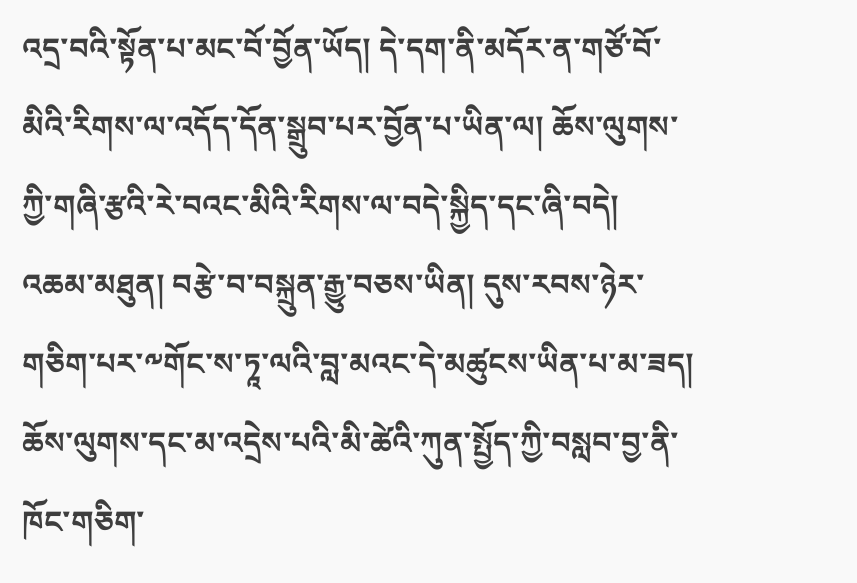འདྲ་བའི་སྟོན་པ་མང་བོ་བྱོན་ཡོད། དེ་དག་ནི་མདོར་ན་གཙོ་བོ་མིའི་རིགས་ལ་འདོད་དོན་སྒྲུབ་པར་བྱོན་པ་ཡིན་ལ། ཆོས་ལུགས་ཀྱི་གཞི་རྩའི་རེ་བའང་མིའི་རིགས་ལ་བདེ་སྐྱིད་དང་ཞི་བདེ། འཆམ་མཐུན། བརྩེ་བ་བསྐྲུན་རྒྱུ་བཅས་ཡིན། དུས་རབས་ཉེར་གཅིག་པར་༸གོང་ས་ཏཱ་ལའི་བླ་མའང་དེ་མཚུངས་ཡིན་པ་མ་ཟད། ཆོས་ལུགས་དང་མ་འདྲེས་པའི་མི་ཚེའི་ཀུན་སྤྱོད་ཀྱི་བསླབ་བྱ་ནི་ཁོང་གཅིག་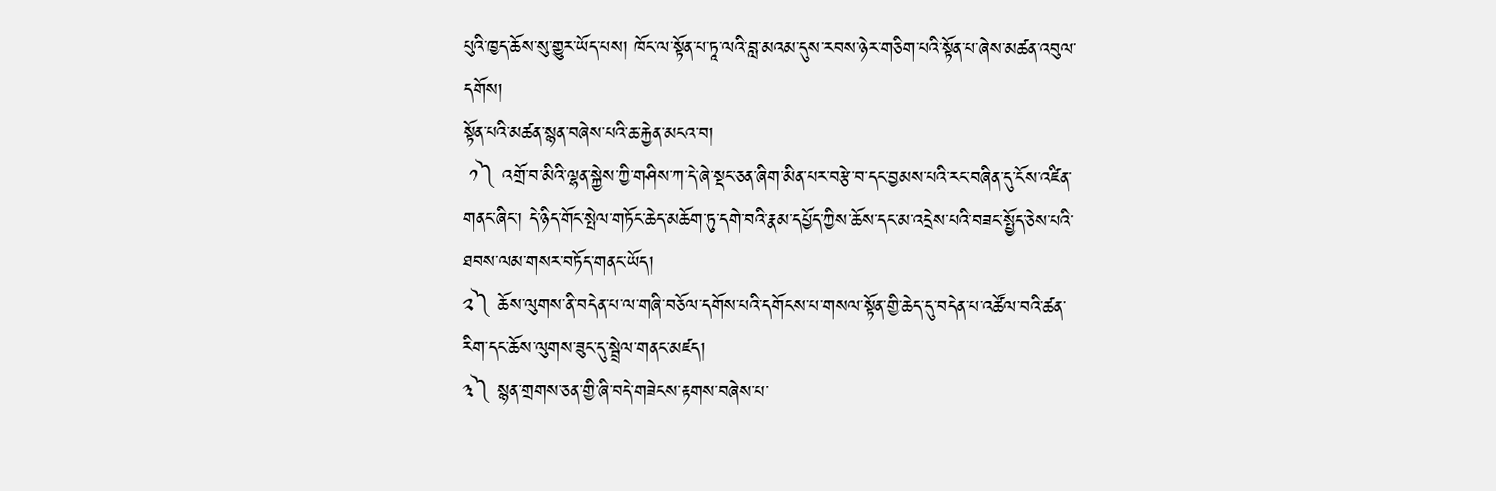པུའི་ཁྱད་ཆོས་སུ་གྱུར་ཡོད་པས། ཁོང་ལ་སྟོན་པ་ཏཱ་ལའི་བླ་མའམ་དུས་རབས་ཉེར་གཅིག་པའི་སྟོན་པ་ཞེས་མཚན་འབུལ་དགོས།
སྟོན་པའི་མཚན་སྙན་བཞེས་པའི་ཆ་རྐྱེན་མངའ་བ།
 ༡༽ འགྲོ་བ་མིའི་ལྷན་སྐྱེས་ཀྱི་གཤིས་ཀ་དེ་ཞེ་སྡང་ཅན་ཞིག་མིན་པར་བརྩེ་བ་དང་བྱམས་པའི་རང་བཞིན་དུ་ངོས་འཛིན་གནང་ཞིང་། དེ་ཉིད་གོང་སྤེལ་གཏོང་ཆེད་མཆོག་ཏུ་དགེ་བའི་རྣམ་དཔྱོད་ཀྱིས་ཆོས་དང་མ་འདྲེས་པའི་བཟང་སྤྱོད་ཅེས་པའི་ཐབས་ལམ་གསར་བཏོད་གནང་ཡོད།
༢༽ ཆོས་ལུགས་ནི་བདེན་པ་ལ་གཞི་བཅོལ་དགོས་པའི་དགོངས་པ་གསལ་སྟོན་གྱི་ཆེད་དུ་བདེན་པ་འཚོལ་བའི་ཚན་རིག་དང་ཆོས་ལུགས་ཟུང་དུ་སྦྲེལ་གནང་མཛད།
༣༽ སྙན་གྲགས་ཅན་གྱི་ཞི་བདེ་གཟེངས་རྟགས་བཞེས་པ་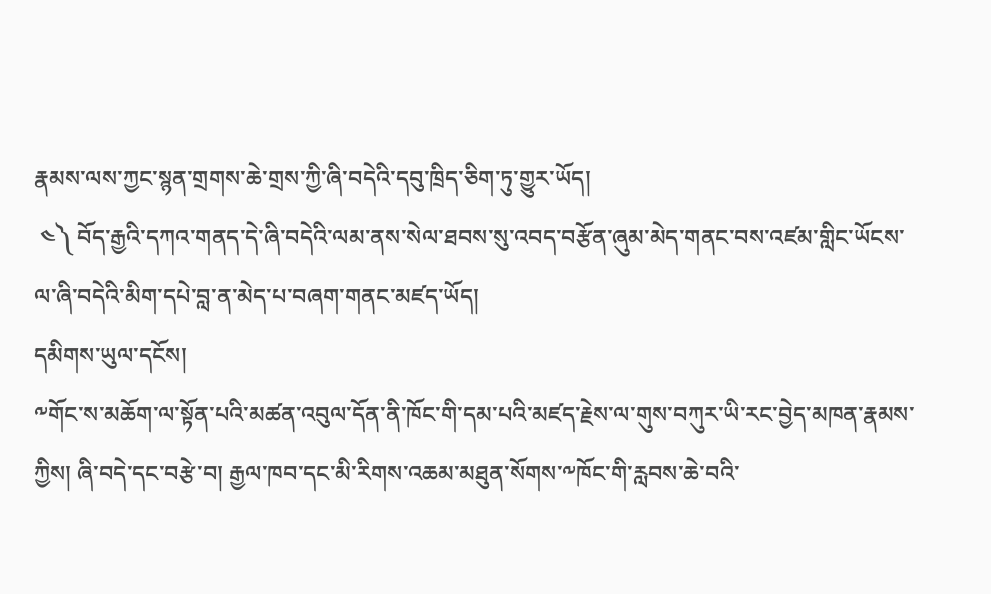རྣམས་ལས་ཀྱང་སྙན་གྲགས་ཆེ་གྲས་ཀྱི་ཞི་བདེའི་དབུ་ཁྲིད་ཅིག་ཏུ་གྱུར་ཡོད།
 ༤༽ བོད་རྒྱའི་དཀའ་གནད་དེ་ཞི་བདེའི་ལམ་ནས་སེལ་ཐབས་སུ་འབད་བརྩོན་ཞུམ་མེད་གནང་བས་འཛམ་གླིང་ཡོངས་ལ་ཞི་བདེའི་མིག་དཔེ་བླ་ན་མེད་པ་བཞག་གནང་མཛད་ཡོད།
དམིགས་ཡུལ་དངོས།
༸གོང་ས་མཆོག་ལ་སྟོན་པའི་མཚན་འབུལ་དོན་ནི་ཁོང་གི་དམ་པའི་མཛད་རྗེས་ལ་གུས་བཀུར་ཡི་རང་བྱེད་མཁན་རྣམས་ཀྱིས། ཞི་བདེ་དང་བརྩེ་བ། རྒྱལ་ཁབ་དང་མི་རིགས་འཆམ་མཐུན་སོགས་༸ཁོང་གི་རླབས་ཆེ་བའི་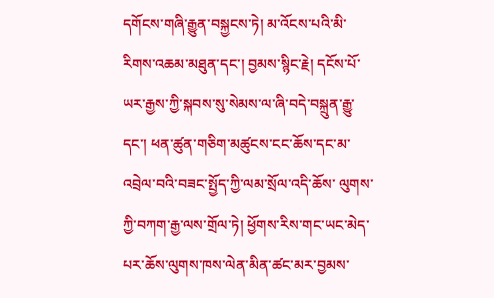དགོངས་གཞི་རྒྱུན་བསྐྱངས་ཏེ། མ་འོངས་པའི་མི་རིགས་འཆམ་མཐུན་དང་། བྱམས་སྙིང་རྗེ། དངོས་པོ་ཡར་རྒྱས་ཀྱི་སྐབས་སུ་སེམས་ལ་ཞི་བདེ་བསྐྲུན་རྒྱུ་དང་། ཕན་ཚུན་གཅིག་མཚུངས་ངང་ཆོས་དང་མ་འབྲེལ་བའི་བཟང་སྤྱོད་ཀྱི་ལམ་སྲོལ་འདི་ཆོས་ ལུགས་ཀྱི་བཀག་རྒྱ་ལས་གྲོལ་ཏེ། ཕྱོགས་རིས་གང་ཡང་མེད་པར་ཆོས་ལུགས་ཁས་ལེན་མིན་ཚང་མར་བྱམས་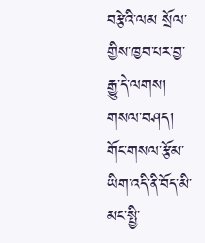བརྩེའི་ལམ སྲོལ་གྱིས་ཁྱབ་པར་བྱ་རྒྱུ་དེ་ལགས།
གསལ་བཤད། གོང་གསལ་རྩོམ་ཡིག་འདི་ནི་བོད་མི་མང་སྤྱི་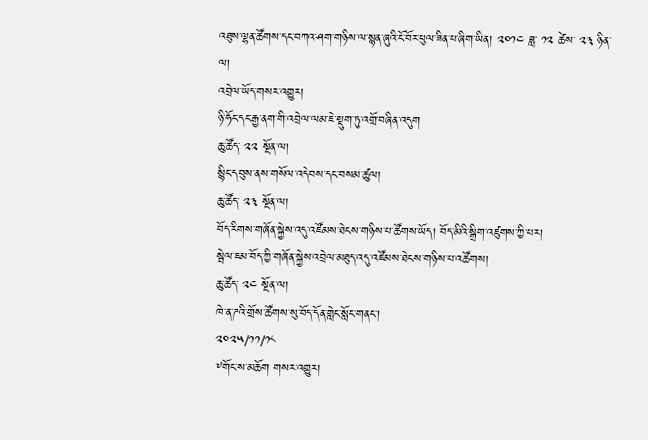འཐུས་ལྷན་ཚོགས་དང་བཀའ་ཤག་གཉིས་ལ་སྙན་ཞུའི་ངོ་བོར་ཕུལ་ཟིན་པ་ཞིག་ཡིན། ༢༠༡༤ ཟླ་ ༡༢ ཚེས་ ༢༣ ཉིན་ལ།
འབྲེལ་ཡོད་གསར་འགྱུར།
ཉི་ཧོང་དང་རྒྱ་ནག་གི་འབྲེལ་ལམ་ཇེ་སྡུག་ཏུ་འགྲོ་བཞིན་འདུག
ཆུ་ཚོད་ ༢༢ སྔོན་ལ།
སྙིང་དབུས་ནས་གསོལ་འདེབས་དང་བསམ་ཚུལ།
ཆུ་ཚོད་ ༢༣ སྔོན་ལ།
བོད་རིགས་གཞོན་སྐྱེས་འདུ་འཛོམས་ཐེངས་གཉིས་པ་ཚོགས་ཡོད། བོད་མིའི་སྒྲིག་འཛུགས་ཀྱི་པར།
སྦེལ་ཇམ་བོད་ཀྱི་གཞོན་སྐྱེས་འབྲེལ་མཐུད་འདུ་འཛོམས་ཐེངས་གཉིས་པ་འཚོགས།
ཆུ་ཚོད་ ༢༤ སྔོན་ལ།
ཁེ་ན་ཌའི་གྲོས་ཚོགས་སུ་བོད་དོན་གླེང་སློང་གནང་།
༢༠༢༥/༡༡/༡༨
༸གོང་ས་མཆོག གསར་འགྱུར།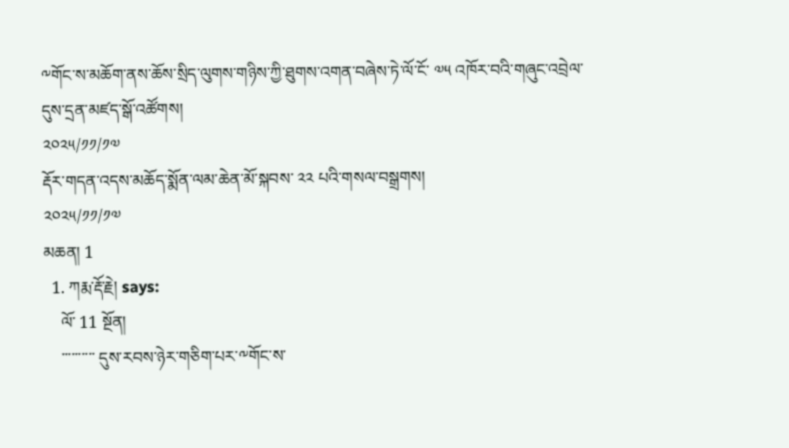༸གོང་ས་མཆོག་ནས་ཆོས་སྲིད་ལུགས་གཉིས་ཀྱི་ཐུགས་འགན་བཞེས་ཏེ་ལོ་ངོ་ ༧༥ འཁོར་བའི་གཞུང་འབྲེལ་དུས་དྲན་མཛད་སྒོ་འཚོགས།
༢༠༢༥/༡༡/༡༧
རྡོར་གདན་འདས་མཆོད་སྨོན་ལམ་ཆེན་མོ་སྐབས་ ༢༢ པའི་གསལ་བསྒྲགས།
༢༠༢༥/༡༡/༡༧
མཆན། 1
  1. ཀརྨ་རྡོ་རྗེ། says:
    ལོ་ 11 སྔོན།
    ་་་་་་་་་་ དུས་རབས་ཉེར་གཅིག་པར་༸གོང་ས་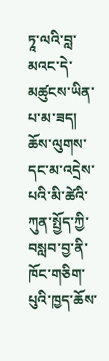ཏཱ་ལའི་བླ་མའང་དེ་མཚུངས་ཡིན་པ་མ་ཟད། ཆོས་ལུགས་དང་མ་འདྲེས་པའི་མི་ཚེའི་ཀུན་སྤྱོད་ཀྱི་བསླབ་བྱ་ནི་ཁོང་གཅིག་པུའི་ཁྱད་ཆོས་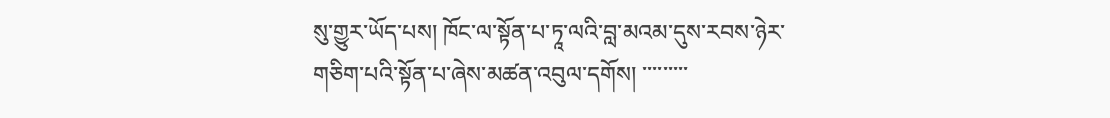སུ་གྱུར་ཡོད་པས། ཁོང་ལ་སྟོན་པ་ཏཱ་ལའི་བླ་མའམ་དུས་རབས་ཉེར་གཅིག་པའི་སྟོན་པ་ཞེས་མཚན་འབུལ་དགོས། ་་་་་་་་་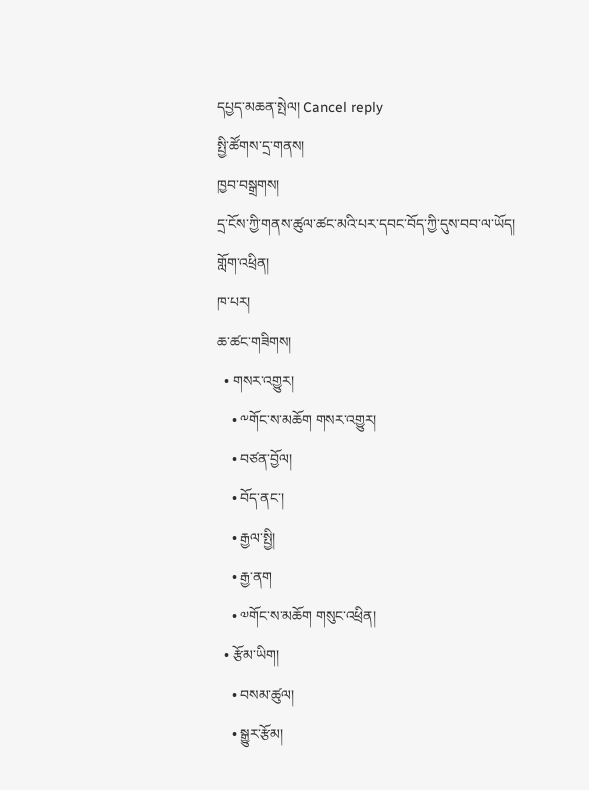དཔྱད་མཆན་སྤེལ། Cancel reply
སྤྱི་ཚོགས་དྲ་གནས།
ཁྱབ་བསྒྲགས།
དྲ་ངོས་ཀྱི་གནས་ཚུལ་ཚང་མའི་པར་དབང་བོད་ཀྱི་དུས་བབ་ལ་ཡོད།
གློག་འཕྲིན།
ཁ་པར།
ཆ་ཚང་གཟིགས།
  • གསར་འགྱུར།
    • ༸གོང་ས་མཆོག གསར་འགྱུར།
    • བཙན་བྱོལ།
    • བོད་ནང་།
    • རྒྱལ་སྤྱི།
    • རྒྱ་ནག
    • ༧གོང་ས་མཆོག གསུང་འཕྲིན།
  • རྩོམ་ཡིག།
    • བསམ་ཚུལ།
    • སྒྱུར་རྩོམ།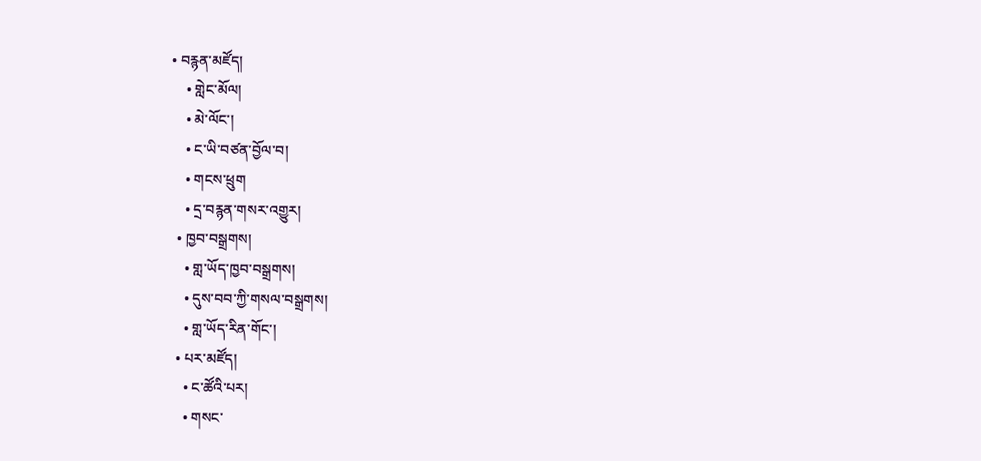• བརྙན་མཛོད།
    • གླེང་མོལ།
    • མེ་ལོང་།
    • ང་ཡི་བཙན་བྱོལ་བ།
    • གངས་ཕྲུག
    • དྲ་བརྙན་གསར་འགྱུར།
  • ཁྱབ་བསྒྲགས།
    • གླ་ཡོད་ཁྱབ་བསྒྲགས།
    • དུས་བབ་ཀྱི་གསལ་བསྒྲགས།
    • གླ་ཡོད་རིན་གོང་།
  • པར་མཛོད།
    • ང་ཚོའི་པར།
    • གསང་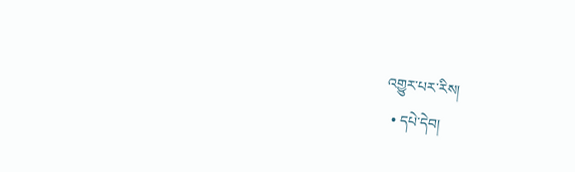འགྱུར་པར་རིས།
  • དཔེ་དེབ།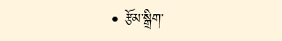• རྩོམ་སྒྲིག་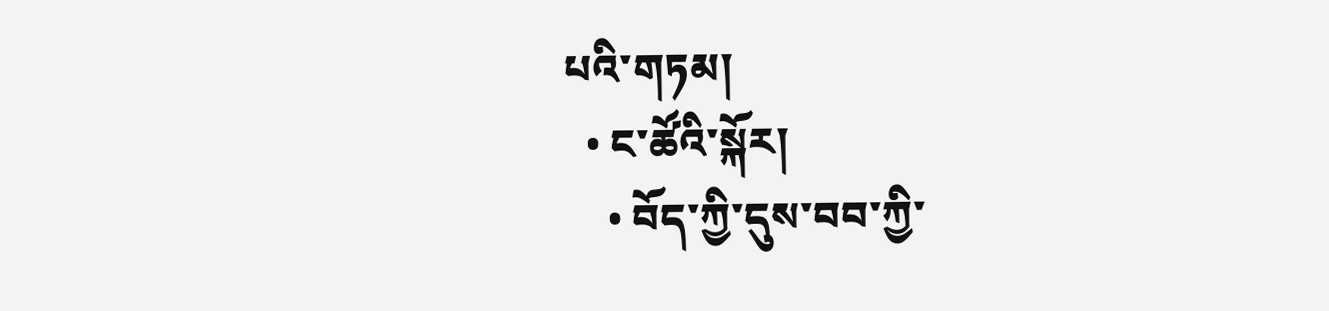པའི་གཏམ།
  • ང་ཚོའི་སྐོར།
    • བོད་ཀྱི་དུས་བབ་ཀྱི་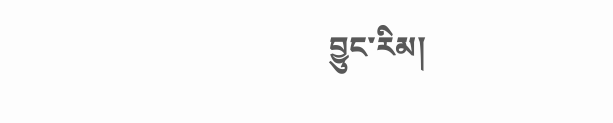བྱུང་རིམ།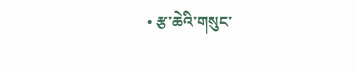• རྩ་ཆེའི་གསུང་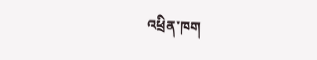འཕྲིན་ཁག